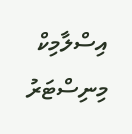އިސްލާމިކް މިނިސްޓަރު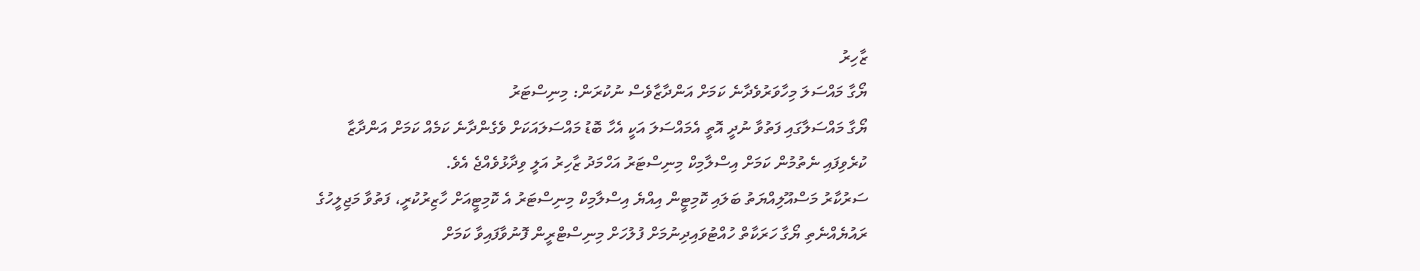ޒާހިރު
ޔޯގާ މައްސަލަ މިހާވަރުވެދާނެ ކަމަށް އަންދާޒާވެސް ނުކުރަން: މިނިސްޓަރު
ޔޯގާ މައްސަލާގައި ފަތުވާ ނުދީ އޮތީ އެމައްސަލަ އަކީ އެހާ ބޮޑު މައްސަލައަކަށް ވެގެންދާނެ ކަމެއް ކަމަށް އަންދާޒާ ކުރެވިފައި ނެތުމުން ކަމަށް އިސްލާމިކް މިނިސްޓަރު އަހްމަދު ޒާހިރު އަލީ ވިދާޅުވެއްޖެ އެވެ.
ސަރުކާރު މަސްއޫލިއްޔަތު ބަލައި ކޮމިޓީން އިއްޔެ އިސްލާމިކް މިނިސްޓަރު އެ ކޮމިޓީއަށް ހާޒިރުކުރީ، ފަތުވާ މަޖިލީހުގެ ރައުޔެއްނެތި ޔޯގާ ހަރަކާތް ހުއްޓުވައިދިނުމަށް ފުލުހަށް މިނިސްޓްރީން ފޮނުވާފައިވާ ކަމަށް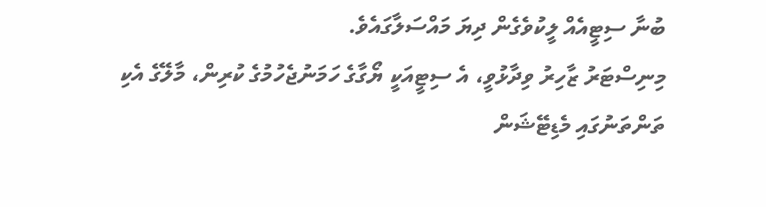ބުނާ ސިޓީއެއް ލީކުވެގެން ދިޔަ މައްސަލާގައެވެ.
މިނިސްޓަރު ޒާހިރު ވިދާޅުވީ، އެ ސިޓީއަކީ ޔޯގާގެ ހަމަނުޖެހުމުގެ ކުރިން، މާލޭގެ އެކި ތަންތަނުގައި މެޑިޓޭޝަން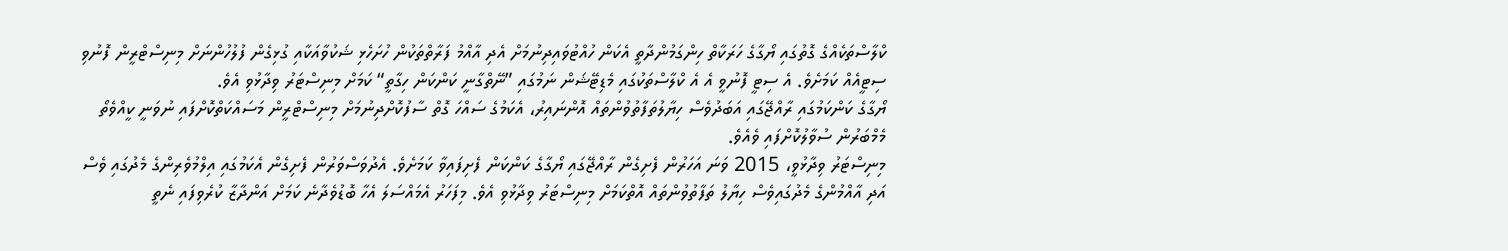ކްލާސްތަކެއްގެ ގޮތުގައި ޔޯގާގެ ހަރަކާތް ހިންގަމުންދާތީ އެކަން ހުއްޓުވައިދިނުމަށް އެދި އާއްމު ފަރާތްތަކުން ހުށަހެޅި ޝަކުވާއަކާއި ގުޅިގެން ފުލުހުންނަށް މިނިސްޓްރީން ފޮނުވި ސިޓީއެއް ކަމަށެވެ. އެ ސިޓީ ފޮނުވީ އެ އެ ކްލާސްތަކުގައި މެޑިޓޭޝަން ނަމުގައި ”ނޭތްގާނީ ކަންކަން ހިގާތީ“ ކަމަށް މިނިސްޓަރު ވިދާޅުވި އެވެ.
ޔޯގާގެ ކަންކަމުގައި ރާއްޖޭގައި އަބަދުވެސް ހިޔާލުތަފާތުވުންތައް އޮންނައިރު، އެކަމުގެ ސައްހަ ގޮތް ސާފުކޮށްދިނުމަށް މިނިސްޓްރީން މަސައްކަތްކޮށްފައި ނުވަނީ ކީއްވެތޯ މެމްބަރުން ސުވާލުކޮށްފައި ވެއެވެ.
މިނިސްޓަރު ވިދާޅުވީ، 2015 ވަނަ އަހަރުން ފެށިގެން ރާއްޖޭގައި ޔޯގާގެ ކަންކަން ފެށިފައިވާ ކަމަށެވެ. އެދުވަސްވަރުން ފެށިގެން އެކަމުގައި އިލްމުވެރިންގެ މެދުގައި ވެސް އަދި އާއްމުންގެ މެދުގައިވެސް ހިޔާލު ތަފާތުވުންތައް އޮތްކަމަށް މިނިސްޓަރު ވިދާޅުވި އެވެ. މިފަހަރު އެމައްސަލަ އެހާ ބޮޑުވެދާނެ ކަމަށް އަންދާޒާ ކުރެވިފައި ނެތީ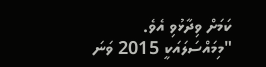ކަމަށް ވިދާޅުވި އެވެ.
"މިމައްސަލައަކީ 2015 ވަނަ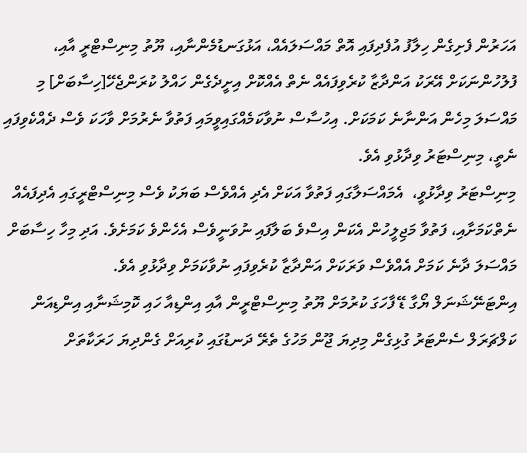އަހަރުން ފެށިގެން ހިލާފު އުފެދިފައި އޮތް މައްސަލައެއް، އަޅުގަނޑުމެންނާއި، ޔޫތު މިނިސްޓްރީ އާއި، ފުލުހުންނަކަށް އޭރަކު އަންދާޒާ ކުރެވިފައެއް ނެތް އެއްކޮށް އިށީދެގެން ހައްލު ކުރަންޖެހޭ[ހިސާބަށް] މި މައްސަލަ މިހެން އަންނާނެ ކަމަކަށް. އިހުސާސް ނުވާކަމެއްގައިވީމައި ފަތުވާ ނެރުމަށް ވާހަކަ ވެސް ދެއްކެވިފައި ނެތީ، މިނިސްޓަރު ވިދާޅުވި އެވެ.
މިނިސްޓަރު ވިދާޅުވީ،  އެމައްސަލާގައި ފަތުވާ އަކަށް އެދި އެއްވެސް ބަޔަކު ވެސް މިނިސްޓްރީގައި އެދިފައެއް ނެތްކަމަށާއި، ފަތުވާ މަޖިލީހުން އެކަން އިސްވެ ބަލާފައި ނުވަނީވެސް އެހެންވެ ކަމަށެވެ. އަދި މިހާ ހިސާބަށް މައްސަލަ ދާނެ ކަމަށް އެއްވެސް ވަރަކަށް އަންދާޒާ ކުރެވިފައި ނުވާކަމަށް ވިދާޅުވި އެވެ.
އިންޓަނޭޝަނަލް ޔޯގާ ޑޭ ފާހަގަ ކުރުމަށް ޔޫތު މިނިސްޓްރީން އާއި އިންޑިއާ ހައި ކޮމިޝަނާއި އިންޑިއަން ކަލްޗަރަލް ސެންޓަރު ގުޅިގެން މިދިޔަ ޖޫން މަހުގެ ތެރޭ ދަނޑުގައި ކުރިއަށް ގެންދިޔަ ހަރަކާތަށް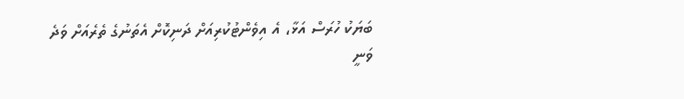ބަޔަކު ހުރަސް އަޅާ، އެ އިވެންޓުކުރިއަށް ދަނިކޮށް އެތަނުގެ ތެރެއަށް ވަދެ ވަނީ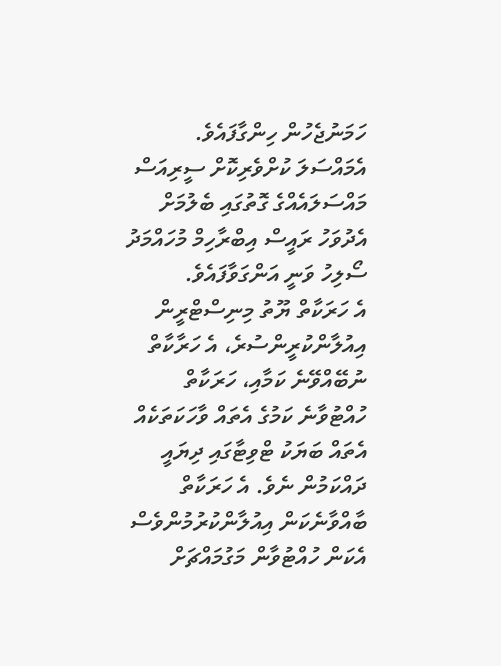ހަމަނުޖެހުން ހިންގާފައެވެ.
އެމައްސަލަ ކުށްވެރިކޮށް ސީރިއަސް މައްސަލައެއްގެ ގޮތުގައި ބެލުމަށް އެދުވަހު ރައީސް އިބްރާހިމް މުހައްމަދު ސޯލިހު ވަނީ އަންގަވާފައެވެ.
އެ ހަރަކާތް ޔޫތު މިނިސްޓްރީން އިއުލާންކުރީންސުރެ، އެ ހަރާކާތް ނުބޭއްވޭނެ ކަމާއި، ހަރަކާތް ހުއްޓުވާނެ ކަމުގެ އެތައް ވާހަކަތަކެއް އެތައް ބަޔަކު ޓްވިޓާގައި ދިޔައީ ދައްކަމުން ނެވެ. އެ ހަރަކާތް ބާއްވާނެކަން އިއުލާންކުރުމުންވެސް އެކަން ހުއްޓުވާން މަގުމައްޗަށް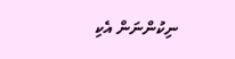ނިކުންނަން އެކި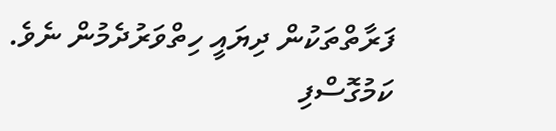ފަރާތްތަކުން ދިޔައީ ހިތްވަރުދެމުން ނެވެ.
ކަމުގޮސްފި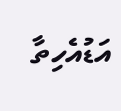އަޑުއެހިތާ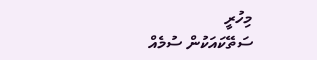މިހުރީ
ސަތޭކައަކުން ސުމެއް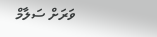ވަރަށް ސަލާމް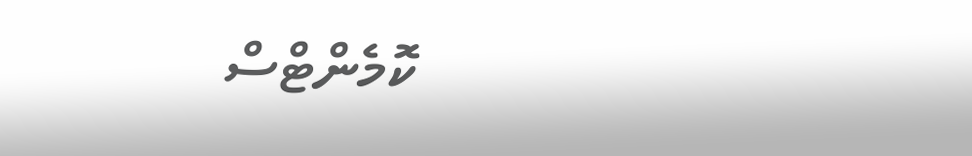ކޮމެންޓްސް